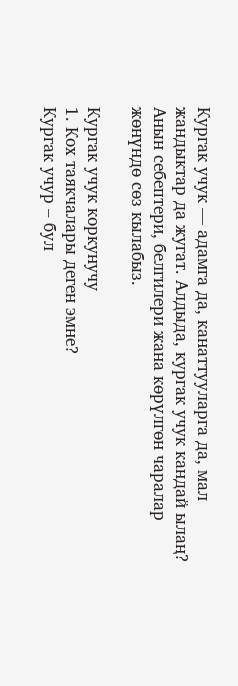Кургак учук — адамга да, канаттууларга да, мал жандыктар да жугат. Алдыда, кургак учук кандай ылаң? Анын себептери, белгилери жана көрүлгөн чаралар жөнүндө сөз кылабыз.

Кургак учук коркунучу
1. Кох таякчалары деген эмне?
Кургак учур – бул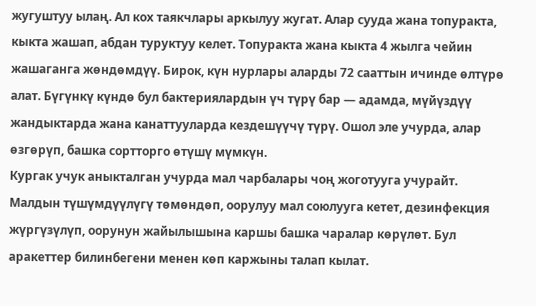жугуштуу ылаң. Ал кох таякчлары аркылуу жугат. Алар сууда жана топуракта, кыкта жашап, абдан туруктуу келет. Топуракта жана кыкта 4 жылга чейин жашаганга жөндөмдүү. Бирок, күн нурлары аларды 72 сааттын ичинде өлтүрө алат. Бүгүнкү күндө бул бактериялардын үч түрү бар — адамда, мүйүздүү жандыктарда жана канаттууларда кездешүүчү түрү. Ошол эле учурда, алар өзгөрүп, башка сортторго өтүшү мүмкүн.
Кургак учук аныкталган учурда мал чарбалары чоң жоготууга учурайт. Малдын түшүмдүүлүгү төмөндөп, оорулуу мал союлууга кетет, дезинфекция жүргүзүлүп, оорунун жайылышына каршы башка чаралар көрүлөт. Бул аракеттер билинбегени менен көп каржыны талап кылат.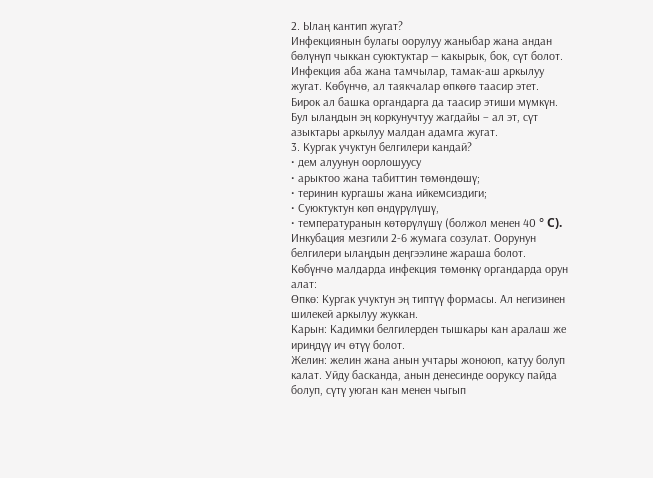2. Ылаң кантип жугат?
Инфекциянын булагы оорулуу жаныбар жана андан бөлүнүп чыккан суюктуктар — какырык, бок, сүт болот. Инфекция аба жана тамчылар, тамак-аш аркылуу жугат. Көбүнчө, ал таякчалар өпкөгө таасир этет. Бирок ал башка органдарга да таасир этиши мүмкүн. Бул ылаңдын эң коркунучтуу жагдайы – ал эт, сүт азыктары аркылуу малдан адамга жугат.
3. Кургак учуктун белгилери кандай?
• дем алуунун оорлошуусу
• арыктоо жана табиттин төмөндөшү;
• теринин кургашы жана ийкемсиздиги;
• Суюктуктун көп өндүрүлүшү,
• температуранын көтөрүлүшү (болжол менен 40 ° C).
Инкубация мезгили 2-6 жумага созулат. Оорунун белгилери ылаңдын деңгээлине жараша болот. Көбүнчө малдарда инфекция төмөнкү органдарда орун алат:
Өпкө: Кургак учуктун эң типтүү формасы. Ал негизинен шилекей аркылуу жуккан.
Карын: Кадимки белгилерден тышкары кан аралаш же ириңдүү ич өтүү болот.
Желин: желин жана анын учтары жоноюп, катуу болуп калат. Уйду басканда, анын денесинде ооруксу пайда болуп, сүтү уюган кан менен чыгып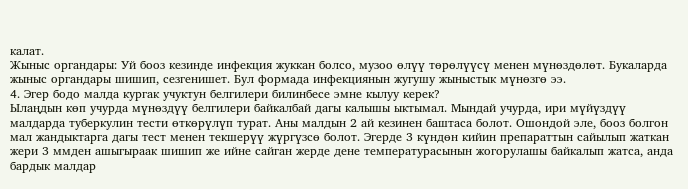калат.
Жыныс органдары: Уй бооз кезинде инфекция жуккан болсо, музоо өлүү төрөлүүсү менен мүнөздөлөт. Букаларда жыныс органдары шишип, сезгенишет. Бул формада инфекциянын жугушу жыныстык мүнөзгө ээ.
4. Эгер бодо малда кургак учуктун белгилери билинбесе эмне кылуу керек?
Ылаңдын көп учурда мүнөздүү белгилери байкалбай дагы калышы ыктымал. Мындай учурда, ири мүйүздүү малдарда туберкулин тести өткөрүлүп турат. Аны малдын 2 ай кезинен баштаса болот. Ошондой эле, бооз болгон мал жандыктарга дагы тест менен текшерүү жүргүзсө болот. Эгерде 3 күндөн кийин препараттын сайылып жаткан жери 3 ммден ашыгыраак шишип же ийне сайган жерде дене температурасынын жогорулашы байкалып жатса, анда бардык малдар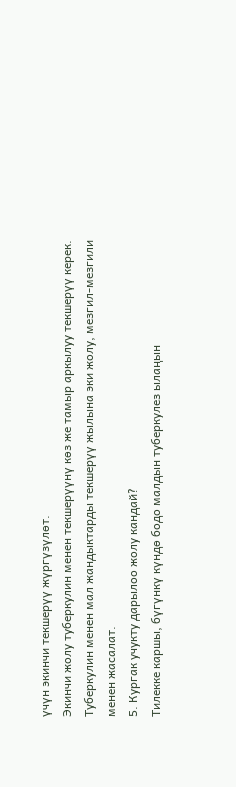үчүн экинчи текшерүү жүргүзүлөт.
Экинчи жолу туберкулин менен текшерүүнү көз же тамыр аркылуу текшерүү керек. Туберкулин менен мал жандыктарды текшерүү жылына эки жолу, мезгил-мезгили менен жасалат.
5. Кургак учукту дарылоо жолу кандай?
Тилекке каршы, бүгүнкү күндө бодо малдын туберкулез ылаңын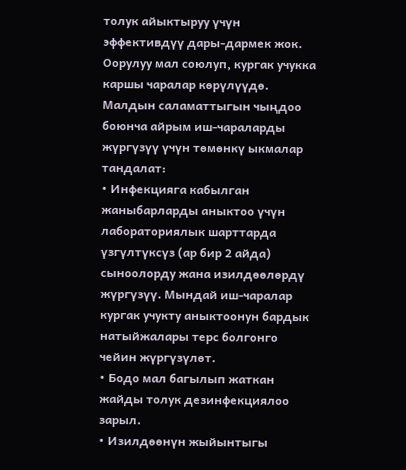толук айыктыруу үчүн эффективдүү дары-дармек жок. Оорулуу мал союлуп, кургак учукка каршы чаралар көрүлүүдө.
Малдын саламаттыгын чыңдоо боюнча айрым иш-чараларды жүргүзүү үчүн төмөнкү ыкмалар тандалат:
• Инфекцияга кабылган жаныбарларды аныктоо үчүн лабораториялык шарттарда үзгүлтүксүз (ар бир 2 айда) сыноолорду жана изилдөөлөрдү жүргүзүү. Мындай иш-чаралар кургак учукту аныктоонун бардык натыйжалары терс болгонго чейин жүргүзүлөт.
• Бодо мал багылып жаткан жайды толук дезинфекциялоо зарыл.
• Изилдөөнүн жыйынтыгы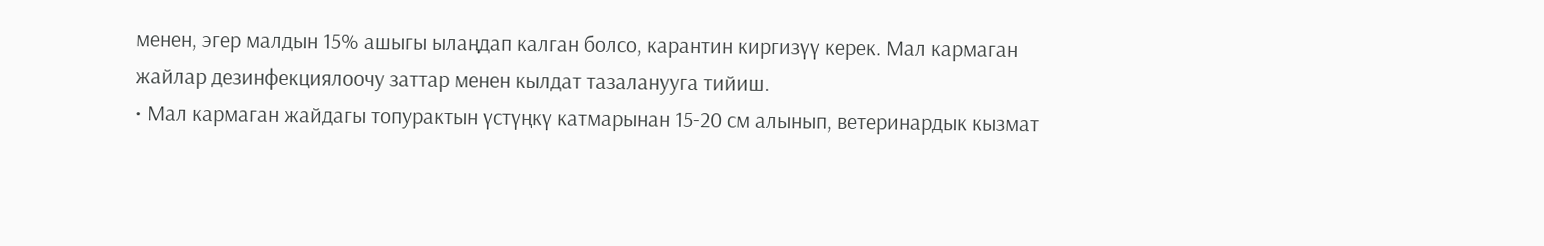менен, эгер малдын 15% ашыгы ылаңдап калган болсо, карантин киргизүү керек. Мал кармаган жайлар дезинфекциялоочу заттар менен кылдат тазаланууга тийиш.
• Мал кармаган жайдагы топурактын үстүңкү катмарынан 15-20 см алынып, ветеринардык кызмат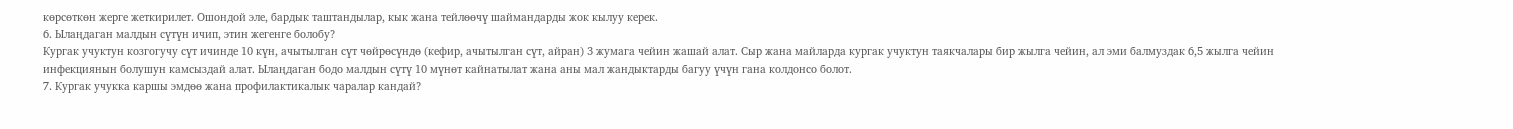көрсөткөн жерге жеткирилет. Ошондой эле, бардык таштандылар, кык жана тейлөөчү шаймандарды жок кылуу керек.
6. Ылаңдаган малдын сүтүн ичип, этин жегенге болобу?
Кургак учуктун козгогучу сүт ичинде 10 күн, ачытылган сүт чөйрөсүндө (кефир, ачытылган сүт, айран) 3 жумага чейин жашай алат. Сыр жана майларда кургак учуктун таякчалары бир жылга чейин, ал эми балмуздак 6,5 жылга чейин инфекциянын болушун камсыздай алат. Ылаңдаган бодо малдын сүтү 10 мүнөт кайнатылат жана аны мал жандыктарды багуу үчүн гана колдонсо болот.
7. Кургак учукка каршы эмдөө жана профилактикалык чаралар кандай?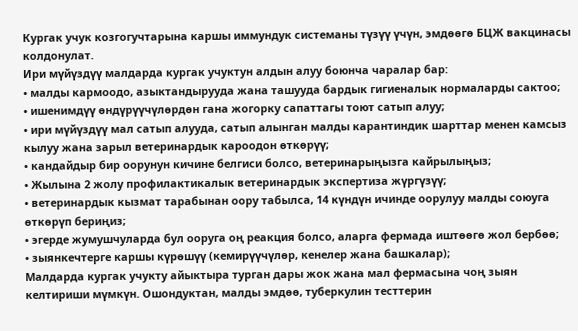Кургак учук козгогучтарына каршы иммундук системаны түзүү үчүн, эмдөөгө БЦЖ вакцинасы колдонулат.
Ири мүйүздүү малдарда кургак учуктун алдын алуу боюнча чаралар бар:
• малды кармоодо, азыктандырууда жана ташууда бардык гигиеналык нормаларды сактоо;
• ишенимдүү өндүрүүчүлөрдөн гана жогорку сапаттагы тоют сатып алуу;
• ири мүйүздүү мал сатып алууда, сатып алынган малды карантиндик шарттар менен камсыз кылуу жана зарыл ветеринардык кароодон өткөрүү;
• кандайдыр бир оорунун кичине белгиси болсо, ветеринарыңызга кайрылыңыз;
• Жылына 2 жолу профилактикалык ветеринардык экспертиза жүргүзүү;
• ветеринардык кызмат тарабынан оору табылса, 14 күндүн ичинде оорулуу малды союуга өткөрүп бериңиз;
• эгерде жумушчуларда бул ооруга оң реакция болсо, аларга фермада иштөөгө жол бербөө;
• зыянкечтерге каршы күрөшүү (кемирүүчүлөр, кенелер жана башкалар);
Малдарда кургак учукту айыктыра турган дары жок жана мал фермасына чоң зыян келтириши мүмкүн. Ошондуктан, малды эмдөө, туберкулин тесттерин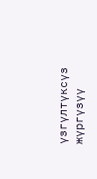үзгүлтүксүз жүргүзүү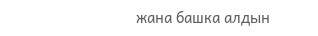жана башка алдын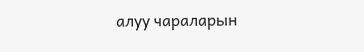алуу чараларын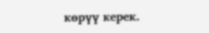көрүү керек.